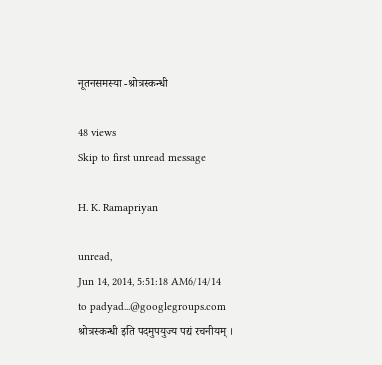नूतनसमस्या -श्रोत्रस्कन्धी

48 views
Skip to first unread message

H. K. Ramapriyan

unread,
Jun 14, 2014, 5:51:18 AM6/14/14
to padyad...@googlegroups.com
श्रोत्रस्कन्धी इति पदमुपयुज्य पद्यं रचनीयम् ।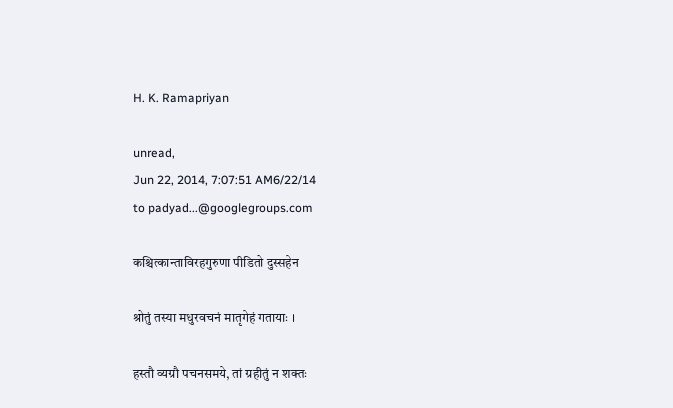H. K. Ramapriyan

unread,
Jun 22, 2014, 7:07:51 AM6/22/14
to padyad...@googlegroups.com

कश्चित्कान्ताविरहगुरुणा पीडितो दुस्सहेन

श्रोतुं तस्या मधुरवचनं मातृगेहं गतायाः ।

हस्तौ व्यग्रौ पचनसमये, तां ग्रहीतुं न शक्तः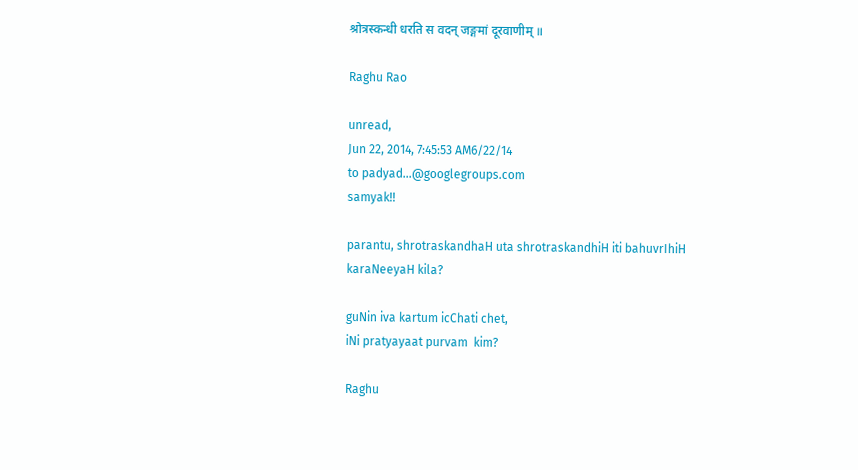श्रोत्रस्कन्धी धरति स वदन् जङ्गमां दूरवाणीम् ॥

Raghu Rao

unread,
Jun 22, 2014, 7:45:53 AM6/22/14
to padyad...@googlegroups.com
samyak!!

parantu, shrotraskandhaH uta shrotraskandhiH iti bahuvrIhiH karaNeeyaH kila?

guNin iva kartum icChati chet,
iNi pratyayaat purvam  kim?

Raghu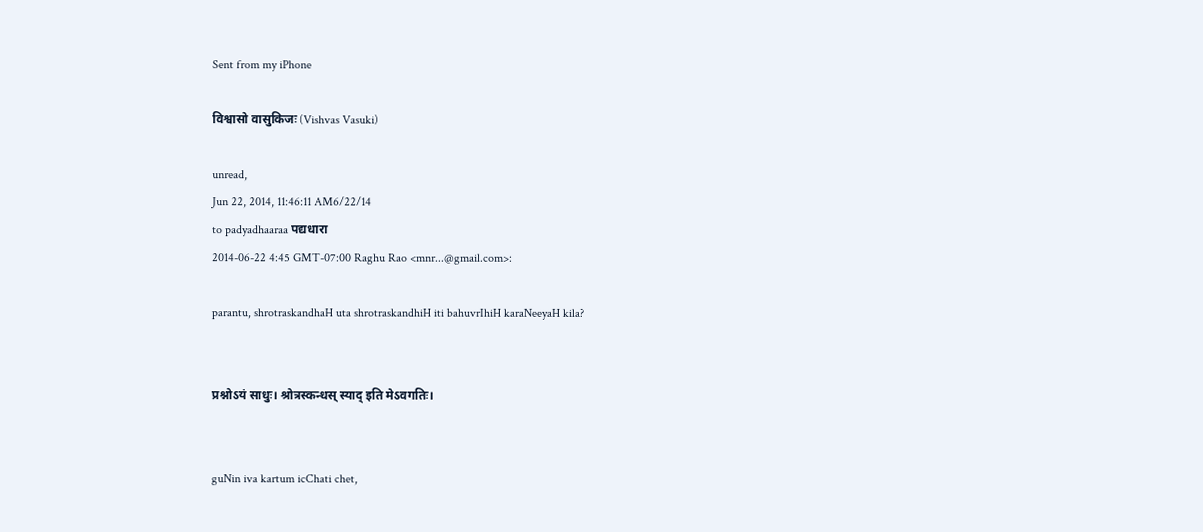Sent from my iPhone

विश्वासो वासुकिजः (Vishvas Vasuki)

unread,
Jun 22, 2014, 11:46:11 AM6/22/14
to padyadhaaraa पद्यधारा
2014-06-22 4:45 GMT-07:00 Raghu Rao <mnr...@gmail.com>:

parantu, shrotraskandhaH uta shrotraskandhiH iti bahuvrIhiH karaNeeyaH kila?


प्रश्नोऽयं साधुः। श्रोत्रस्कन्धस् स्याद् इति मेऽवगतिः।


guNin iva kartum icChati chet,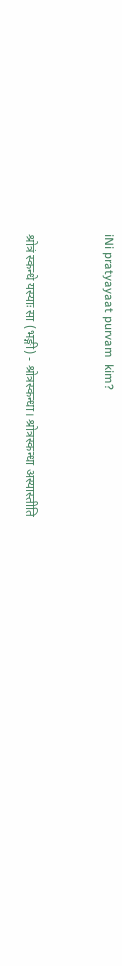iNi pratyayaat purvam  kim?


श्रोत्रं स्कन्धे यस्याः सा (भङ्गी) - श्रोत्रस्कन्धा। श्रोत्रस्कन्धा अस्यास्तीति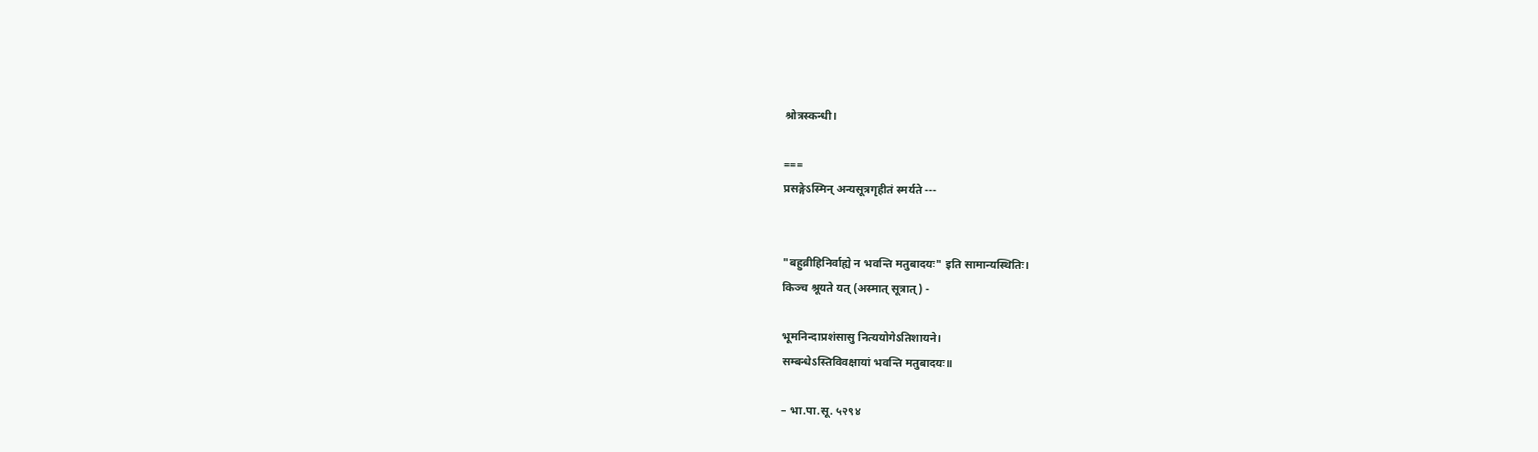श्रोत्रस्कन्धी।

===
प्रसङ्गेऽस्मिन् अन्यसूत्रगृहीतं स्मर्यते ---


"बहुव्रीहिनिर्वाह्ये न भवन्ति मतुबादयः" इति सामान्यस्थितिः।
किञ्च श्रूयते यत् (अस्मात् सूत्रात्) -

भूमनिन्दाप्रशंसासु नित्ययोगेऽतिशायने।
सम्बन्धेऽस्तिविवक्षायां भवन्ति मतुबादयः॥

– भा.पा.सू. ५२९४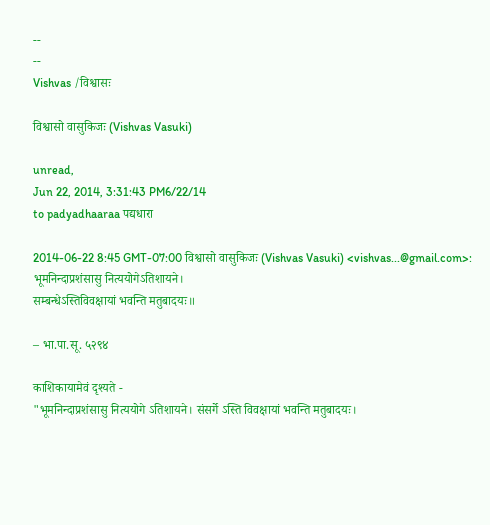--
--
Vishvas /विश्वासः

विश्वासो वासुकिजः (Vishvas Vasuki)

unread,
Jun 22, 2014, 3:31:43 PM6/22/14
to padyadhaaraa पद्यधारा

2014-06-22 8:45 GMT-07:00 विश्वासो वासुकिजः (Vishvas Vasuki) <vishvas...@gmail.com>:
भूमनिन्दाप्रशंसासु नित्ययोगेऽतिशायने।
सम्बन्धेऽस्तिविवक्षायां भवन्ति मतुबादयः॥

– भा.पा.सू. ५२९४

काशिकायामेवं दृश्यते -
"भूमनिन्दाप्रशंसासु नित्ययोगे ऽतिशायने। संसर्गे ऽस्ति विवक्षायां भवन्ति मतुबादयः।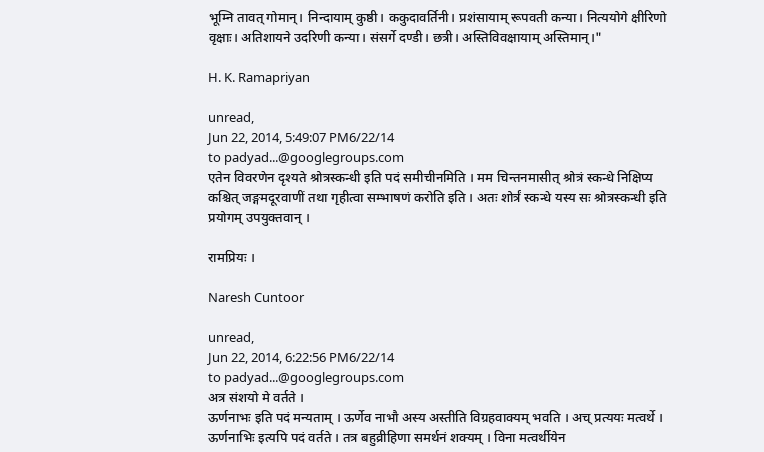भूम्नि तावत् गोमान्। निन्दायाम् कुष्ठी। ककुदावर्तिनी। प्रशंसायाम् रूपवती कन्या। नित्ययोगे क्षीरिणो वृक्षाः। अतिशायने उदरिणी कन्या। संसर्गे दण्डी। छत्री। अस्तिविवक्षायाम् अस्तिमान्।"

H. K. Ramapriyan

unread,
Jun 22, 2014, 5:49:07 PM6/22/14
to padyad...@googlegroups.com
एतेन विवरणेन दृश्यते श्रोत्रस्कन्धी इति पदं समीचीनमिति । मम चिन्तनमासीत् श्रोत्रं स्कन्धे निक्षिप्य कश्चित् जङ्गमदूरवाणीं तथा गृहीत्वा सम्भाषणं करोति इति । अतः शोर्त्रं स्कन्धे यस्य सः श्रोत्रस्कन्धी इति प्रयोगम् उपयुक्तवान् ।

रामप्रियः ।

Naresh Cuntoor

unread,
Jun 22, 2014, 6:22:56 PM6/22/14
to padyad...@googlegroups.com
अत्र संशयो मे वर्तते ।
ऊर्णनाभः इति पदं मन्यताम् । ऊर्णेव नाभौ अस्य अस्तीति विग्रहवाक्यम् भवति । अच् प्रत्ययः मत्वर्थे ।
ऊर्णनाभिः इत्यपि पदं वर्तते । तत्र बहुव्रीहिणा समर्थनं शक्यम् । विना मत्वर्थीयेन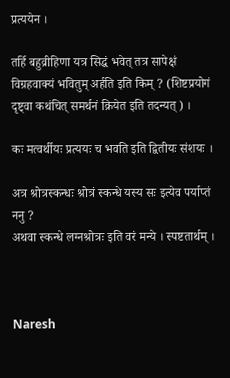प्रत्ययेन ।

तर्हि बहुव्रीहिणा यत्र सिद्धं भवेत् तत्र सापेक्षं विग्रहवाक्यं भवितुम् अर्हति इति किम् ? (शिष्टप्रयोगं दृष्ट्वा कथंचित् समर्थनं क्रियेत इति तदन्यत् ) ।

कः मत्वर्थीयः प्रत्ययः च भवति इति द्वितीयः संशयः ।

अत्र श्रोत्रस्कन्धः श्रोत्रं स्कन्धे यस्य सः इत्येव पर्याप्तं ननु ?
अथवा स्कन्धे लग्नश्रोत्रः इति वरं मन्ये । स्पष्टतार्थम् ।



Naresh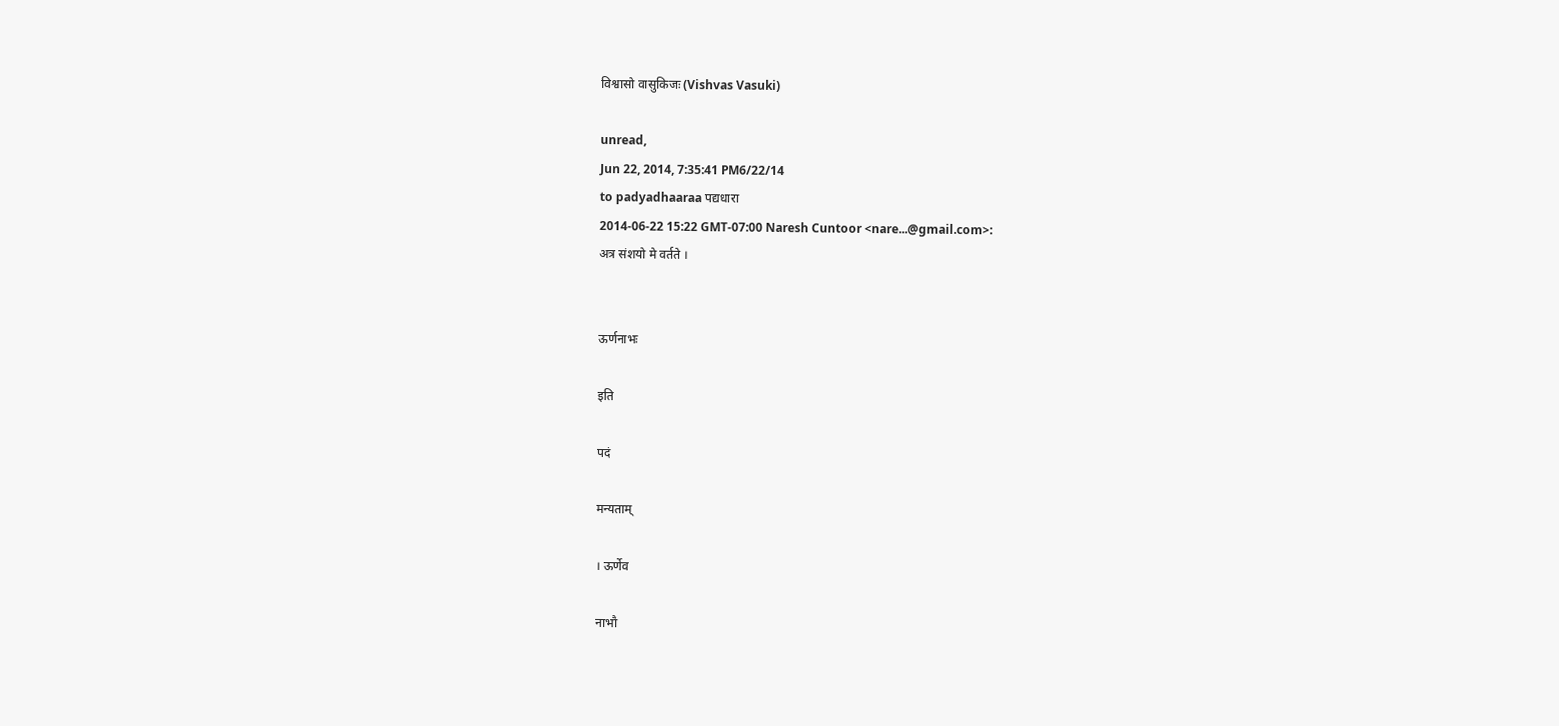विश्वासो वासुकिजः (Vishvas Vasuki)

unread,
Jun 22, 2014, 7:35:41 PM6/22/14
to padyadhaaraa पद्यधारा
2014-06-22 15:22 GMT-07:00 Naresh Cuntoor <nare...@gmail.com>:
अत्र संशयो मे वर्तते ।


ऊर्णनाभः

इति

पदं

मन्यताम्

। ऊर्णेव

नाभौ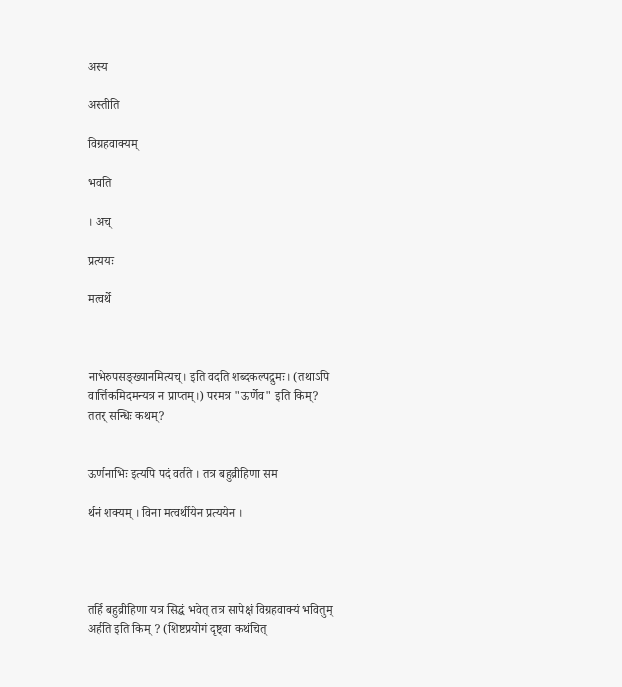अस्य

अस्तीति

विग्रहवाक्यम्

भवति

। अच्

प्रत्ययः

मत्वर्थे



नाभेरुपसङ्ख्यानमित्यच्। इति वदति शब्दकल्पद्रुमः। (तथाऽपि वार्त्तिकमिदमन्यत्र न प्राप्तम्।) परमत्र "ऊर्णेव" इति किम्? ततर् सन्धिः कथम्?


ऊर्णनाभिः इत्यपि पदं वर्तते । तत्र बहुव्रीहिणा सम

र्थनं शक्यम् । विना मत्वर्थीयेन प्रत्ययेन ।




तर्हि बहुव्रीहिणा यत्र सिद्धं भवेत् तत्र सापेक्षं विग्रहवाक्यं भवितुम् अर्हति इति किम् ? (शिष्टप्रयोगं दृष्ट्वा कथंचित्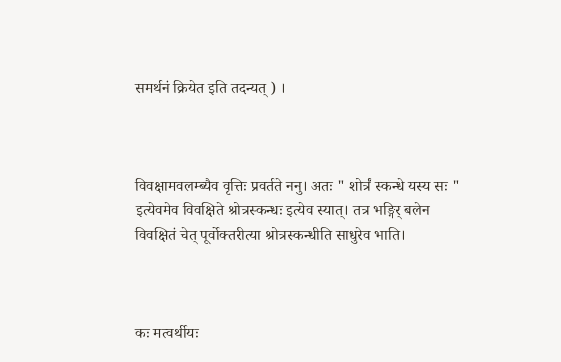समर्थनं क्रियेत इति तदन्यत् ) ।



विवक्षामवलम्ब्यैव वृत्तिः प्रवर्तते ननु। अतः " शोर्त्रं स्कन्धे यस्य सः " इत्येवमेव विवक्षिते श्रोत्रस्कन्धः इत्येव स्यात्। तत्र भङ्गिर् बलेन विवक्षितं‌ चेत् पूर्वोक्तरीत्या श्रोत्रस्कन्धीति साधुरेव भाति।



कः मत्वर्थीयः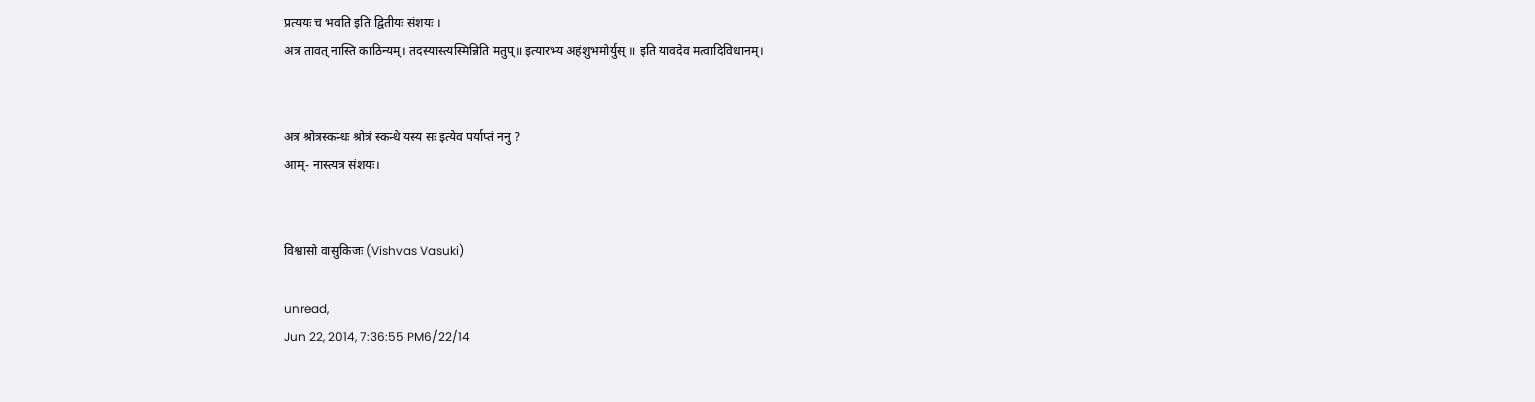प्रत्ययः च भवति इति द्वितीयः संशयः ।
अत्र तावत् नास्ति काठिन्यम्। तदस्यास्त्यस्मिन्निति मतुप्‌॥ इत्यारभ्य अहंशुभमोर्युस् ॥ इति यावदेव मत्वादिविधानम्।


अत्र श्रोत्रस्कन्धः श्रोत्रं स्कन्धे यस्य सः इत्येव पर्याप्तं ननु ?
आम्- नास्त्यत्र संशयः।


विश्वासो वासुकिजः (Vishvas Vasuki)

unread,
Jun 22, 2014, 7:36:55 PM6/22/14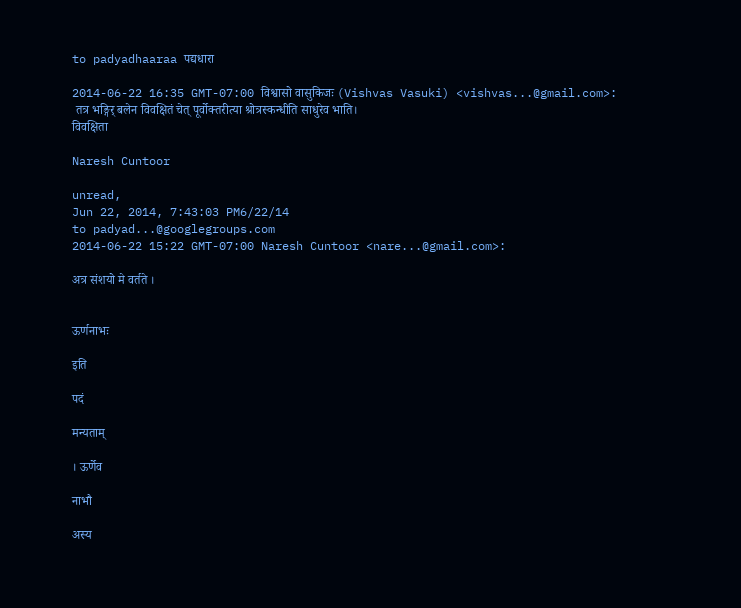to padyadhaaraa पद्यधारा

2014-06-22 16:35 GMT-07:00 विश्वासो वासुकिजः (Vishvas Vasuki) <vishvas...@gmail.com>:
 तत्र भङ्गिर् बलेन विवक्षितं‌ चेत् पूर्वोक्तरीत्या श्रोत्रस्कन्धीति साधुरेव भाति।
विवक्षिता

Naresh Cuntoor

unread,
Jun 22, 2014, 7:43:03 PM6/22/14
to padyad...@googlegroups.com
2014-06-22 15:22 GMT-07:00 Naresh Cuntoor <nare...@gmail.com>:

अत्र संशयो मे वर्तते ।


ऊर्णनाभः

इति

पदं

मन्यताम्

। ऊर्णेव

नाभौ

अस्य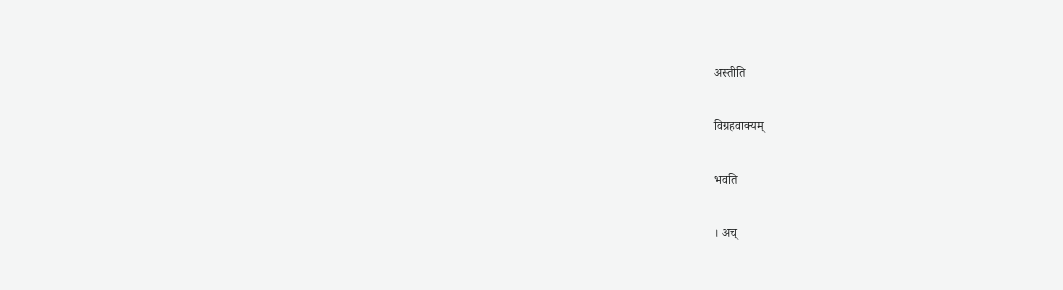अस्तीति

विग्रहवाक्यम्

भवति

। अच्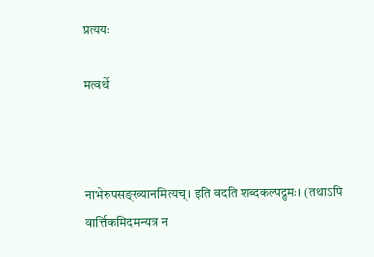प्रत्ययः

मत्वर्थे



नाभेरुपसङ्ख्यानमित्यच्। इति वदति शब्दकल्पद्रुमः। (तथाऽपि वार्त्तिकमिदमन्यत्र न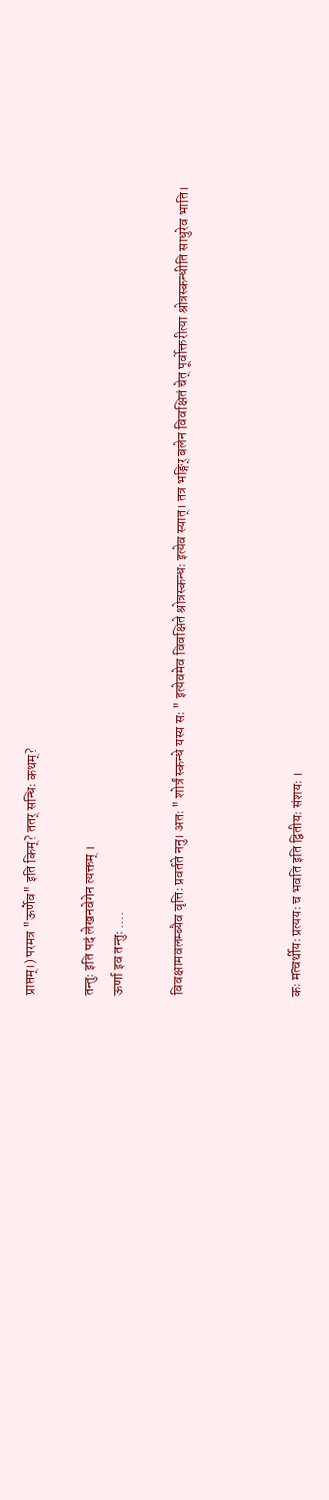प्राप्तम्।) परमत्र "ऊर्णेव" इति किम्? ततर् सन्धिः कथम्?

तन्तुः इति पदं लेखनवेगेन त्यक्तम् ।
ऊर्णा इव तन्तुः ….

विवक्षामवलम्ब्यैव वृत्तिः प्रवर्तते ननु। अतः " शोर्त्रं स्कन्धे यस्य सः " इत्येवमेव विवक्षिते श्रोत्रस्कन्धः इत्येव स्यात्। तत्र भङ्गिर् बलेन विवक्षितं‌ चेत् पूर्वोक्तरीत्या श्रोत्रस्कन्धीति साधुरेव भाति।



कः मत्वर्थीयः प्रत्ययः च भवति इति द्वितीयः संशयः ।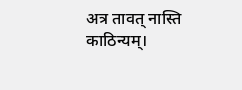अत्र तावत् नास्ति काठिन्यम्।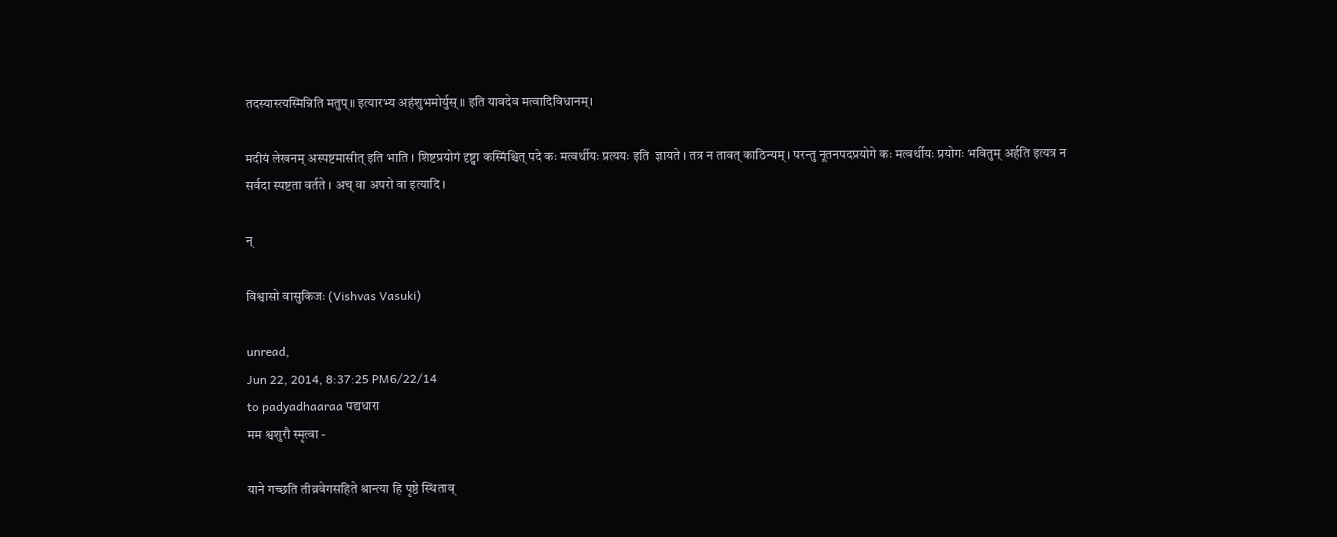तदस्यास्त्यस्मिन्निति मतुप्‌॥ इत्यारभ्य अहंशुभमोर्युस् ॥ इति यावदेव मत्वादिविधानम्।

मदीयं लेखनम् अस्पष्टमासीत् इति भाति । शिष्टप्रयोगं दृष्ट्वा कस्मिंश्चित् पदे कः मत्वर्थीयः प्रत्ययः इति  ज्ञायते । तत्र न तावत् काठिन्यम् । परन्तु नूतनपदप्रयोगे कः मत्वर्थीयः प्रयोगः भवितुम् अर्हति इत्यत्र न सर्वदा स्पष्टता वर्तते । अच् वा अपरो वा इत्यादि ।

न्

विश्वासो वासुकिजः (Vishvas Vasuki)

unread,
Jun 22, 2014, 8:37:25 PM6/22/14
to padyadhaaraa पद्यधारा
मम श्वशुरौ स्मृत्वा -

याने गच्छति तीव्रवेगसहिते श्रान्त्या हि पृष्ठे स्थिताव्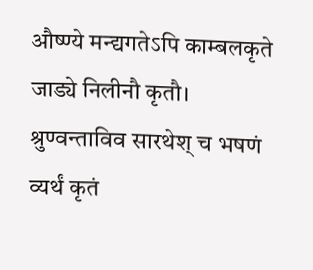औष्ण्ये मन्द्यगतेऽपि काम्बलकृते जाड्ये निलीनौ कृतौ।
श्रुण्वन्ताविव सारथेश् च भषणं व्यर्थं कृतं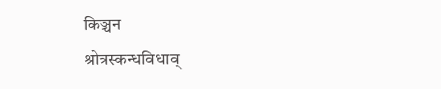किञ्चन
श्रोत्रस्कन्धविधाव्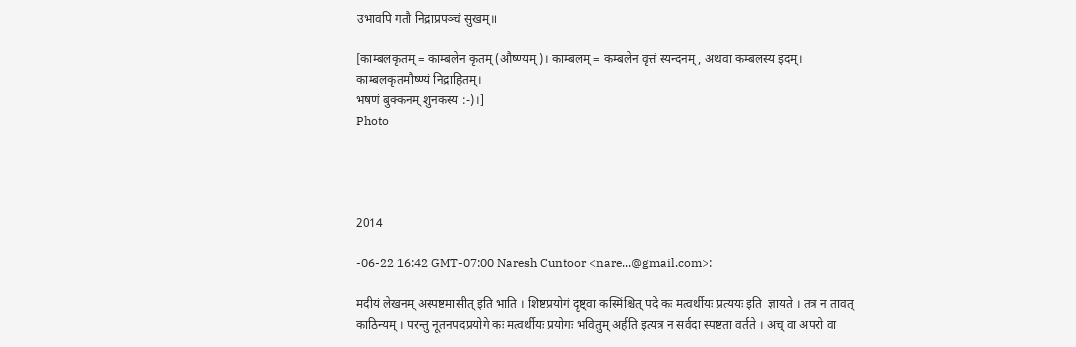उभावपि गतौ निद्राप्रपञ्चं सुखम्॥

[काम्बलकृतम् = काम्बलेन कृतम् (औष्ण्यम्)। काम्बलम् = कम्बलेन वृत्तं स्यन्दनम्, अथवा कम्बलस्य इदम्। काम्बलकृतमौष्ण्यं निद्राहितम्।
भषणं बुक्कनम् शुनकस्य :-)।]
Photo




2014

-06-22 16:42 GMT-07:00 Naresh Cuntoor <nare...@gmail.com>:

मदीयं लेखनम् अस्पष्टमासीत् इति भाति । शिष्टप्रयोगं दृष्ट्वा कस्मिंश्चित् पदे कः मत्वर्थीयः प्रत्ययः इति  ज्ञायते । तत्र न तावत् काठिन्यम् । परन्तु नूतनपदप्रयोगे कः मत्वर्थीयः प्रयोगः भवितुम् अर्हति इत्यत्र न सर्वदा स्पष्टता वर्तते । अच् वा अपरो वा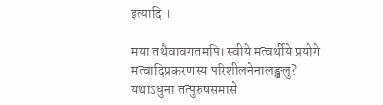इत्यादि ।

मया तथैवावगतमपि। स्वीये मत्वर्थीये प्रयोगे मत्वादिप्रकरणस्य परिशीलनेनालङ्खलु? यथाऽधुना तत्पुरुषसमासे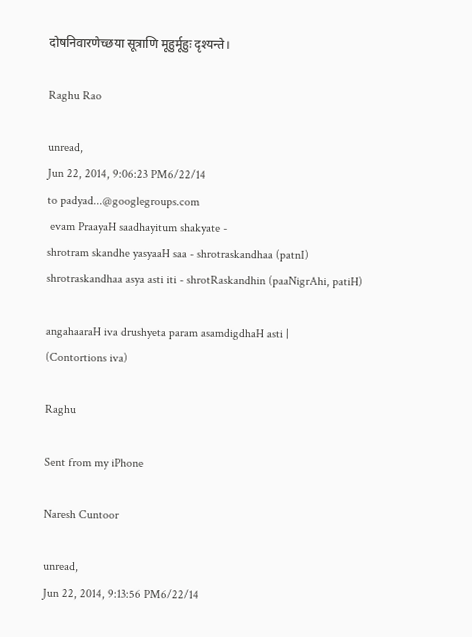दोषनिवारणेच्छया सूत्राणि मूहुर्मूहुः दृश्यन्ते।

Raghu Rao

unread,
Jun 22, 2014, 9:06:23 PM6/22/14
to padyad...@googlegroups.com
 evam PraayaH saadhayitum shakyate -
shrotram skandhe yasyaaH saa - shrotraskandhaa (patnI)
shrotraskandhaa asya asti iti - shrotRaskandhin (paaNigrAhi, patiH)

angahaaraH iva drushyeta param asamdigdhaH asti |
(Contortions iva)

Raghu

Sent from my iPhone

Naresh Cuntoor

unread,
Jun 22, 2014, 9:13:56 PM6/22/14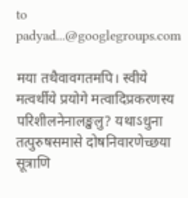to padyad...@googlegroups.com

मया तथैवावगतमपि। स्वीये मत्वर्थीये प्रयोगे मत्वादिप्रकरणस्य परिशीलनेनालङ्खलु? यथाऽधुना तत्पुरुषसमासे दोषनिवारणेच्छया सूत्राणि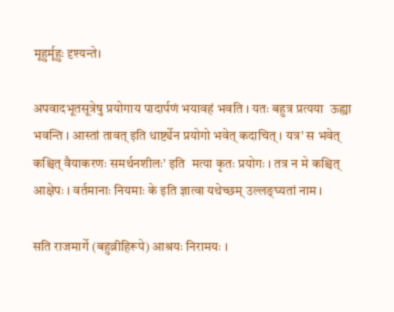मूहुर्मूहुः दृश्यन्ते।

अपवादभूतसूत्रेषु प्रयोगाय पादार्पणं भयावहं भवति । यतः बहुत्र प्रत्यया  ऊह्या  भवन्ति । आस्तां तावत् इति धार्ष्ट्येन प्रयोगो भवेत् कदाचित् । यत्र' स भवेत् कश्चित् वैयाकरणः समर्थनशीलः' इति  मत्या कृतः प्रयोगः । तत्र न मे कश्चित् आक्षेपः । वर्तमानाः नियमाः के इति ज्ञात्वा यथेच्छम् उल्लङ्घ्यतां नाम ।

सति राजमार्गे (बहुव्रीहिरूपे) आश्रयः निरामयः ।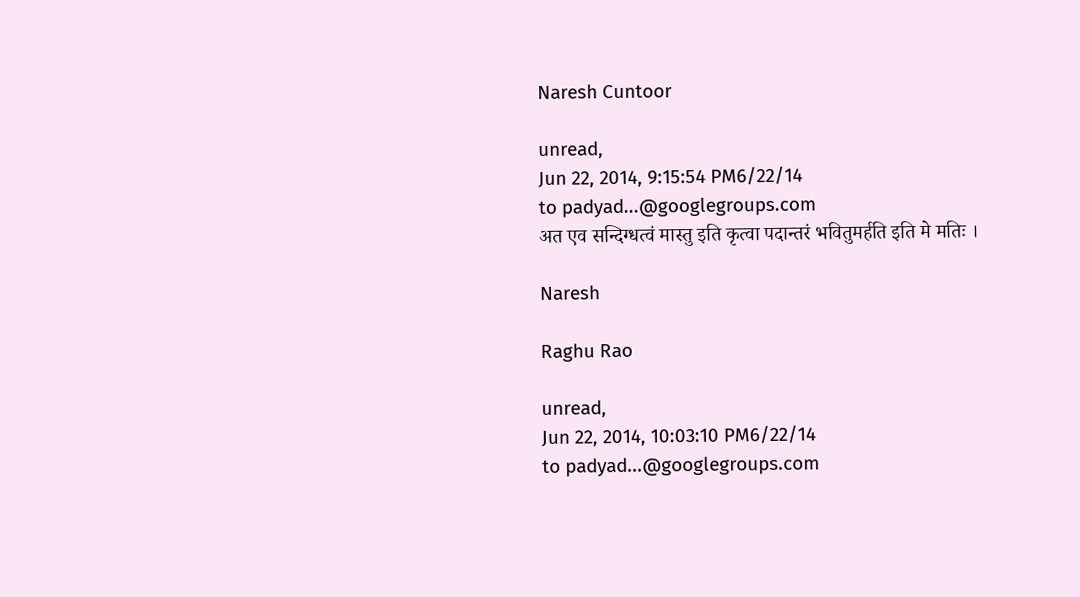Naresh Cuntoor

unread,
Jun 22, 2014, 9:15:54 PM6/22/14
to padyad...@googlegroups.com
अत एव सन्दिग्धत्वं मास्तु इति कृत्वा पदान्तरं भवितुमर्हति इति मे मतिः ।

Naresh

Raghu Rao

unread,
Jun 22, 2014, 10:03:10 PM6/22/14
to padyad...@googlegroups.com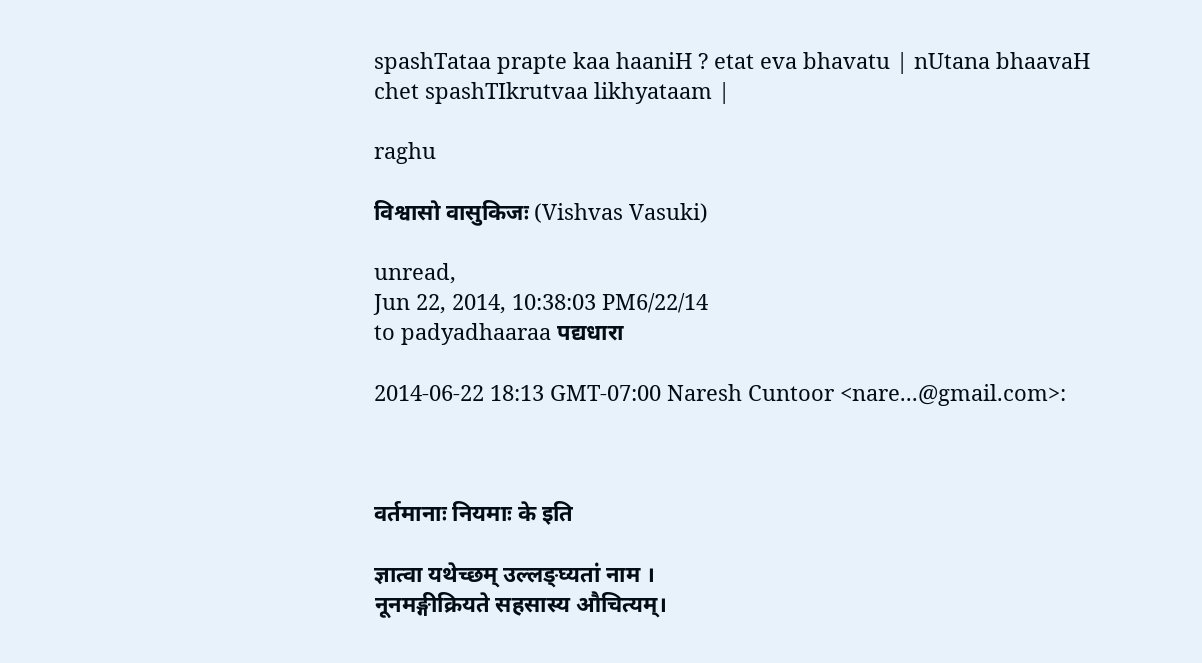spashTataa prapte kaa haaniH ? etat eva bhavatu | nUtana bhaavaH chet spashTIkrutvaa likhyataam |

raghu

विश्वासो वासुकिजः (Vishvas Vasuki)

unread,
Jun 22, 2014, 10:38:03 PM6/22/14
to padyadhaaraa पद्यधारा

2014-06-22 18:13 GMT-07:00 Naresh Cuntoor <nare...@gmail.com>:



वर्तमानाः नियमाः के इति

ज्ञात्वा यथेच्छम् उल्लङ्घ्यतां नाम ।
नूनमङ्गीक्रियते सहसास्य औचित्यम्।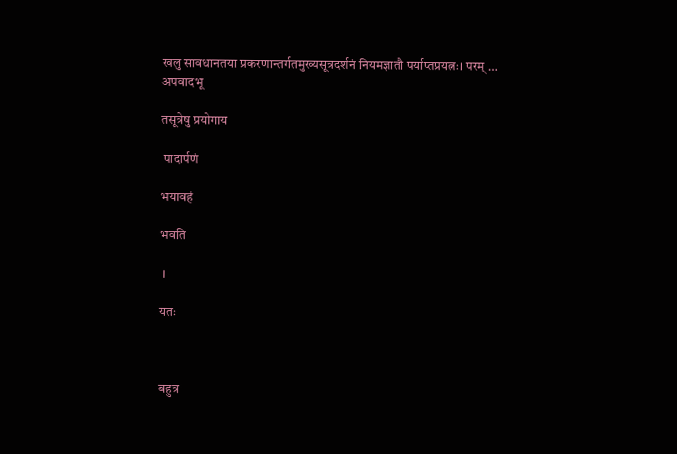खलु सावधानतया प्रकरणान्तर्गतमुख्यसूत्रदर्शनं नियमज्ञातौ पर्याप्तप्रयत्नः। परम् …
अपवादभू

तसूत्रेषु प्रयोगाय

 पादार्पणं

भयावहं

भवति

 ।

यतः



बहुत्र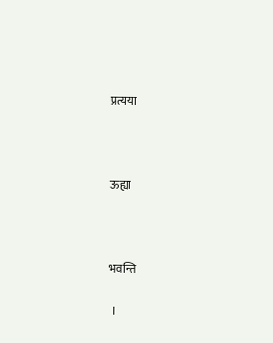प्रत्यया



ऊह्या



भवन्ति

 ।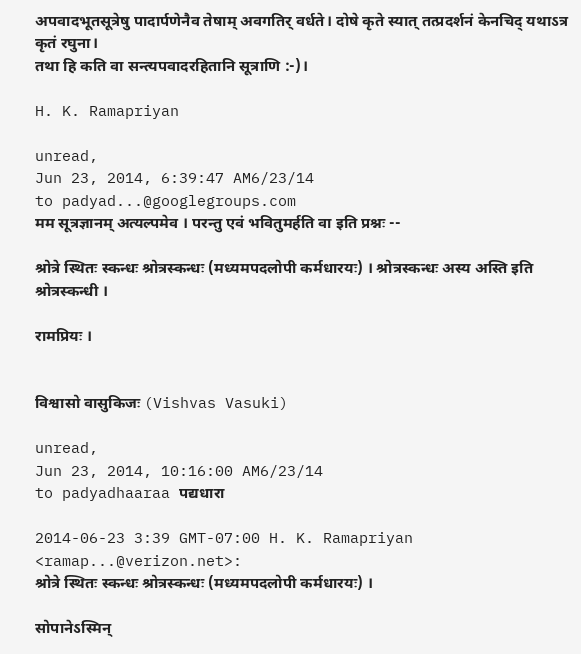अपवादभूतसूत्रेषु पादार्पणेनैव तेषाम् अवगतिर् वर्धते। दोषे कृते स्यात् तत्प्रदर्शनं केनचिद् यथाऽत्र कृतं रघुना।
तथा हि कति वा सन्त्यपवादरहितानि सूत्राणि :-)।

H. K. Ramapriyan

unread,
Jun 23, 2014, 6:39:47 AM6/23/14
to padyad...@googlegroups.com
मम सूत्रज्ञानम् अत्यल्पमेव । परन्तु एवं भवितुमर्हति वा इति प्रश्नः --

श्रोत्रे स्थितः स्कन्धः श्रोत्रस्कन्धः (मध्यमपदलोपी कर्मधारयः) । श्रोत्रस्कन्धः अस्य अस्ति इति श्रोत्रस्कन्धी ।

रामप्रियः ।


विश्वासो वासुकिजः (Vishvas Vasuki)

unread,
Jun 23, 2014, 10:16:00 AM6/23/14
to padyadhaaraa पद्यधारा

2014-06-23 3:39 GMT-07:00 H. K. Ramapriyan <ramap...@verizon.net>:
श्रोत्रे स्थितः स्कन्धः श्रोत्रस्कन्धः (मध्यमपदलोपी कर्मधारयः) ।

सोपानेऽस्मिन्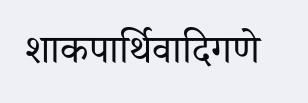शाकपार्थिवादिगणे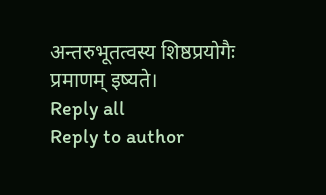अन्तरुभूतत्वस्य शिष्ठप्रयोगैः प्रमाणम् इष्यते।
Reply all
Reply to author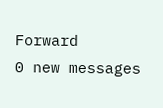Forward
0 new messages